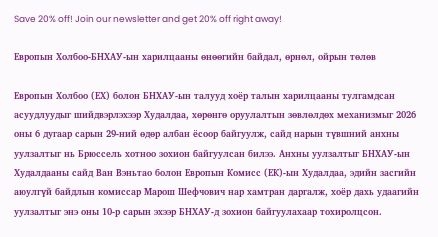Save 20% off! Join our newsletter and get 20% off right away!

Европын Холбоо-БНХАУ-ын харилцааны өнөөгийн байдал, өрнөл, ойрын төлөв

Европын Холбоо (ЕХ) болон БНХАУ-ын талууд хоёр талын харилцааны тулгамдсан асуудлуудыг шийдвэрлэхээр Худалдаа, хөрөнгө оруулалтын зөвлөлдөх механизмыг 2026 оны 6 дугаар сарын 29-ний өдөр албан ёсоор байгуулж, сайд нарын түвшний анхны уулзалтыг нь Брюссель хотноо зохион байгуулсан билээ. Анхны уулзалтыг БНХАУ-ын Худалдааны сайд Ван Вэньтао болон Европын Комисс (ЕК)-ын Худалдаа, эдийн засгийн аюулгүй байдлын комиссар Марош Шефчович нар хамтран даргалж, хоёр дахь удаагийн уулзалтыг энэ оны 10-р сарын эхээр БНХАУ-д зохион байгуулахаар тохиролцсон.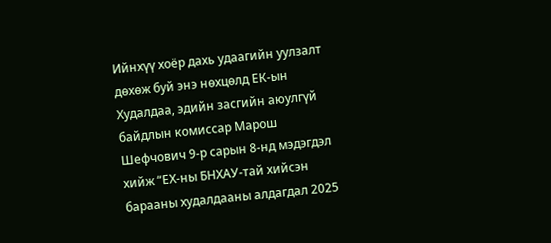Ийнхүү хоёр дахь удаагийн уулзалт дөхөж буй энэ нөхцөлд ЕК-ын Худалдаа, эдийн засгийн аюулгүй байдлын комиссар Марош Шефчович 9-р сарын 8-нд мэдэгдэл хийж “ЕХ-ны БНХАУ-тай хийсэн барааны худалдааны алдагдал 2025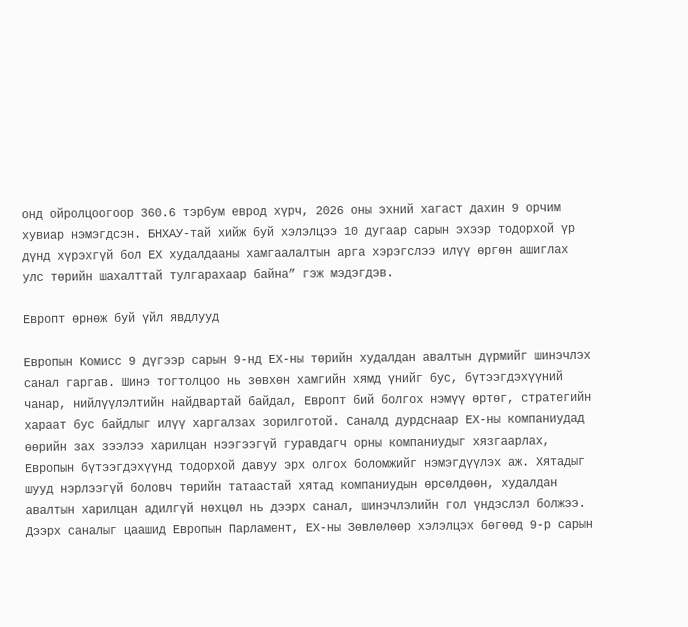онд ойролцоогоор 360.6 тэрбум еврод хүрч, 2026 оны эхний хагаст дахин 9 орчим хувиар нэмэгдсэн. БНХАУ-тай хийж буй хэлэлцээ 10 дугаар сарын эхээр тодорхой үр дүнд хүрэхгүй бол ЕХ худалдааны хамгаалалтын арга хэрэгслээ илүү өргөн ашиглах улс төрийн шахалттай тулгарахаар байна” гэж мэдэгдэв.

Европт өрнөж буй үйл явдлууд

Европын Комисс 9 дүгээр сарын 9-нд ЕХ-ны төрийн худалдан авалтын дүрмийг шинэчлэх санал гаргав. Шинэ тогтолцоо нь зөвхөн хамгийн хямд үнийг бус, бүтээгдэхүүний чанар, нийлүүлэлтийн найдвартай байдал, Европт бий болгох нэмүү өртөг, стратегийн хараат бус байдлыг илүү харгалзах зорилготой. Саналд дурдснаар ЕХ-ны компаниудад өөрийн зах зээлээ харилцан нээгээгүй гуравдагч орны компаниудыг хязгаарлах, Европын бүтээгдэхүүнд тодорхой давуу эрх олгох боломжийг нэмэгдүүлэх аж. Хятадыг шууд нэрлээгүй боловч төрийн татаастай хятад компаниудын өрсөлдөөн, худалдан авалтын харилцан адилгүй нөхцөл нь дээрх санал, шинэчлэлийн гол үндэслэл болжээ. Дээрх саналыг цаашид Европын Парламент, ЕХ-ны Зөвлөлөөр хэлэлцэх бөгөөд 9-р сарын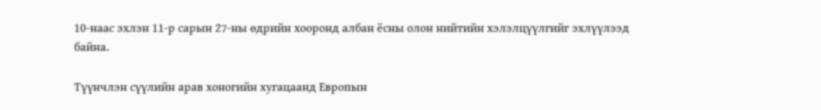10-наас эхлэн 11-р сарын 27-ны өдрийн хооронд албан ёсны олон нийтийн хэлэлцүүлгийг эхлүүлээд байна.

Түүнчлэн сүүлийн арав хоногийн хугацаанд Европын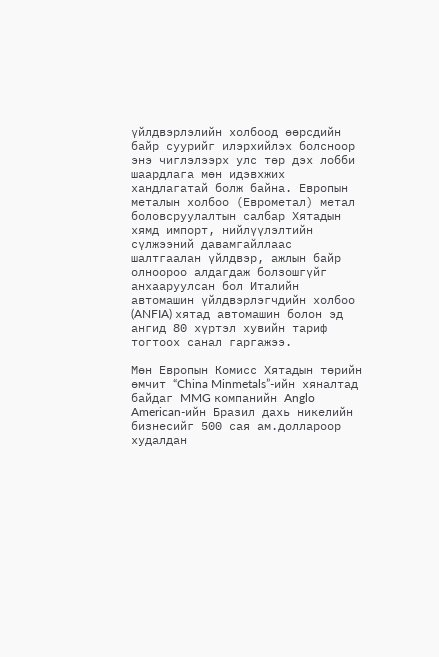үйлдвэрлэлийн холбоод өөрсдийн байр суурийг илэрхийлэх болсноор энэ чиглэлээрх улс төр дэх лобби шаардлага мөн идэвхжих хандлагатай болж байна. Европын металын холбоо (Еврометал) метал боловсруулалтын салбар Хятадын хямд импорт, нийлүүлэлтийн сүлжээний давамгайллаас шалтгаалан үйлдвэр, ажлын байр олноороо алдагдаж болзошгүйг анхааруулсан бол Италийн автомашин үйлдвэрлэгчдийн холбоо (ANFIA) хятад автомашин болон эд ангид 80 хүртэл хувийн тариф тогтоох санал гаргажээ.

Мөн Европын Комисс Хятадын төрийн өмчит “China Minmetals”-ийн хяналтад байдаг MMG компанийн Anglo American-ийн Бразил дахь никелийн бизнесийг 500 сая ам.доллароор худалдан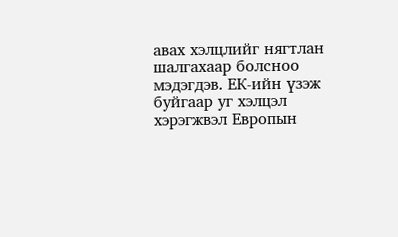авах хэлцлийг нягтлан шалгахаар болсноо мэдэгдэв. ЕК-ийн үзэж буйгаар уг хэлцэл хэрэгжвэл Европын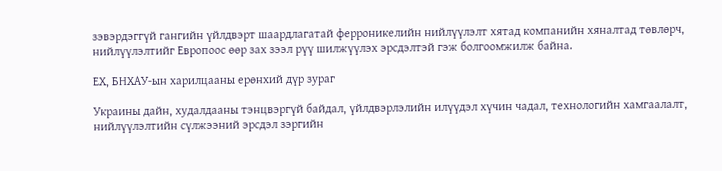зэвэрдэггүй гангийн үйлдвэрт шаардлагатай ферроникелийн нийлүүлэлт хятад компанийн хяналтад төвлөрч, нийлүүлэлтийг Европоос өөр зах зээл рүү шилжүүлэх эрсдэлтэй гэж болгоомжилж байна.

ЕХ, БНХАУ-ын харилцааны ерөнхий дүр зураг

Украины дайн, худалдааны тэнцвэргүй байдал, үйлдвэрлэлийн илүүдэл хүчин чадал, технологийн хамгаалалт, нийлүүлэлтийн сүлжээний эрсдэл зэргийн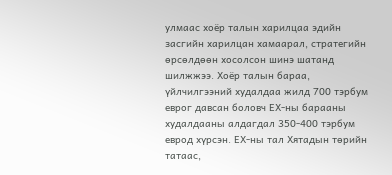улмаас хоёр талын харилцаа эдийн засгийн харилцан хамаарал, стратегийн өрсөлдөөн хосолсон шинэ шатанд шилжжээ. Хоёр талын бараа, үйлчилгээний худалдаа жилд 700 тэрбум еврог давсан боловч ЕХ-ны барааны худалдааны алдагдал 350-400 тэрбум еврод хүрсэн. ЕХ-ны тал Хятадын төрийн татаас,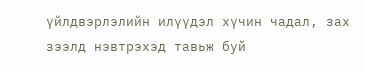үйлдвэрлэлийн илүүдэл хүчин чадал, зах зээлд нэвтрэхэд тавьж буй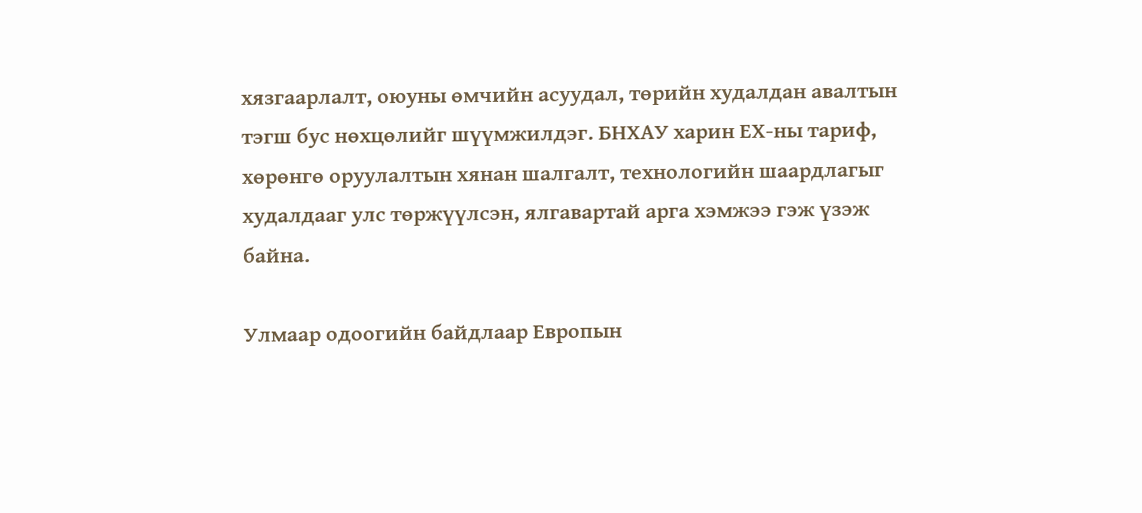хязгаарлалт, оюуны өмчийн асуудал, төрийн худалдан авалтын тэгш бус нөхцөлийг шүүмжилдэг. БНХАУ харин ЕХ-ны тариф, хөрөнгө оруулалтын хянан шалгалт, технологийн шаардлагыг худалдааг улс төржүүлсэн, ялгавартай арга хэмжээ гэж үзэж байна.

Улмаар одоогийн байдлаар Европын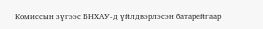Комиссын зүгээс БНХАУ-д үйлдвэрлэсэн батарейгаар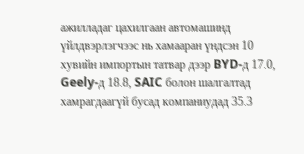ажилладаг цахилгаан автомашинд үйлдвэрлэгчээс нь хамааран үндсэн 10 хувийн импортын татвар дээр BYD-д 17.0, Geely-д 18.8, SAIC болон шалгалтад хамрагдаагүй бусад компаниудад 35.3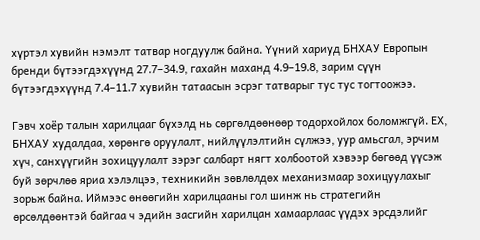хүртэл хувийн нэмэлт татвар ногдуулж байна. Үүний хариуд БНХАУ Европын бренди бүтээгдэхүүнд 27.7–34.9, гахайн маханд 4.9–19.8, зарим сүүн бүтээгдэхүүнд 7.4–11.7 хувийн татаасын эсрэг татварыг тус тус тогтоожээ.

Гэвч хоёр талын харилцааг бүхэлд нь сөргөлдөөнөөр тодорхойлох боломжгүй. ЕХ, БНХАУ худалдаа, хөрөнгө оруулалт, нийлүүлэлтийн сүлжээ, уур амьсгал, эрчим хүч, санхүүгийн зохицуулалт зэрэг салбарт нягт холбоотой хэвээр бөгөөд үүсэж буй зөрчлөө яриа хэлэлцээ, техникийн зөвлөлдөх механизмаар зохицуулахыг зорьж байна. Иймээс өнөөгийн харилцааны гол шинж нь стратегийн өрсөлдөөнтэй байгаа ч эдийн засгийн харилцан хамаарлаас үүдэх эрсдэлийг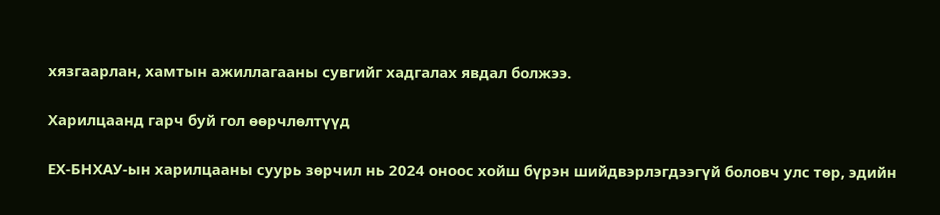хязгаарлан, хамтын ажиллагааны сувгийг хадгалах явдал болжээ.

Харилцаанд гарч буй гол өөрчлөлтүүд

ЕХ-БНХАУ-ын харилцааны суурь зөрчил нь 2024 оноос хойш бүрэн шийдвэрлэгдээгүй боловч улс төр, эдийн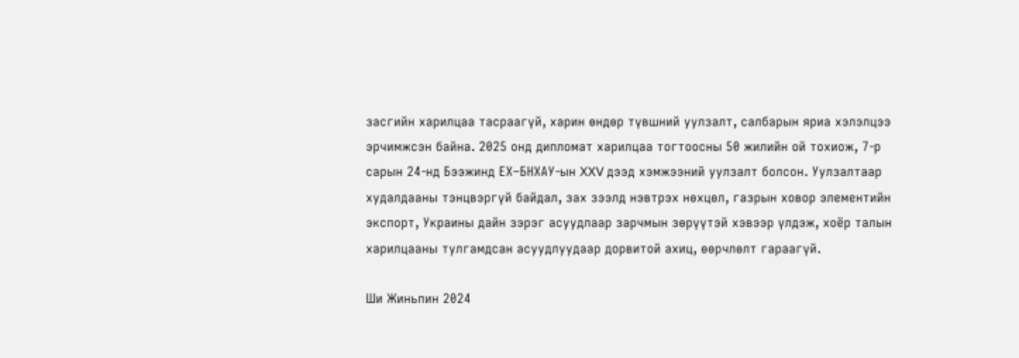засгийн харилцаа тасраагүй, харин өндөр түвшний уулзалт, салбарын яриа хэлэлцээ эрчимжсэн байна. 2025 онд дипломат харилцаа тогтоосны 50 жилийн ой тохиож, 7-р сарын 24-нд Бээжинд ЕХ–БНХАУ-ын XXV дээд хэмжээний уулзалт болсон. Уулзалтаар худалдааны тэнцвэргүй байдал, зах зээлд нэвтрэх нөхцөл, газрын ховор элементийн экспорт, Украины дайн зэрэг асуудлаар зарчмын зөрүүтэй хэвээр үлдэж, хоёр талын харилцааны тулгамдсан асуудлуудаар дорвитой ахиц, өөрчлөлт гараагүй.

Ши Жиньпин 2024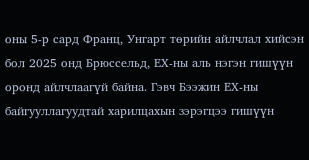оны 5-р сард Франц, Унгарт төрийн айлчлал хийсэн бол 2025 онд Брюссельд, ЕХ-ны аль нэгэн гишүүн оронд айлчлаагүй байна. Гэвч Бээжин ЕХ-ны байгууллагуудтай харилцахын зэрэгцээ гишүүн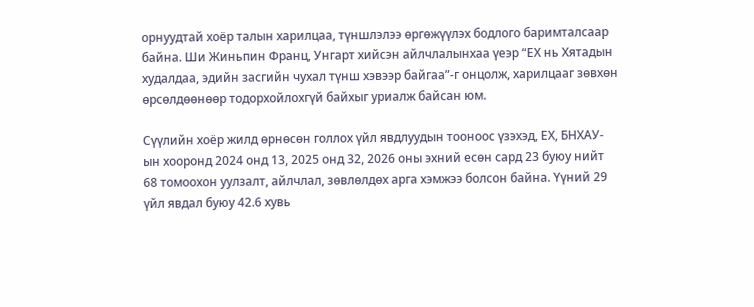орнуудтай хоёр талын харилцаа, түншлэлээ өргөжүүлэх бодлого баримталсаар байна. Ши Жиньпин Франц, Унгарт хийсэн айлчлалынхаа үеэр “ЕХ нь Хятадын худалдаа, эдийн засгийн чухал түнш хэвээр байгаа”-г онцолж, харилцааг зөвхөн өрсөлдөөнөөр тодорхойлохгүй байхыг уриалж байсан юм.

Сүүлийн хоёр жилд өрнөсөн голлох үйл явдлуудын тооноос үзэхэд, ЕХ, БНХАУ-ын хооронд 2024 онд 13, 2025 онд 32, 2026 оны эхний есөн сард 23 буюу нийт 68 томоохон уулзалт, айлчлал, зөвлөлдөх арга хэмжээ болсон байна. Үүний 29 үйл явдал буюу 42.6 хувь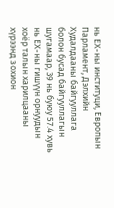нь ЕХ-ны институци, Европын Парламент, Дэлхийн Худалдааны байгууллага болон бусад байгууллагын шугамаар, 39 нь буюу 57.4 хувь нь ЕХ-ны гишүүн орнуудын хоёр талын харилцааны хүрээнд зохион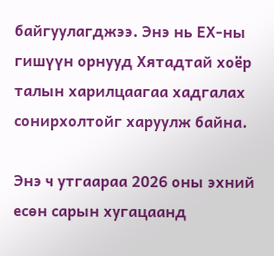байгуулагджээ. Энэ нь ЕХ-ны гишүүн орнууд Хятадтай хоёр талын харилцаагаа хадгалах сонирхолтойг харуулж байна.

Энэ ч утгаараа 2026 оны эхний есөн сарын хугацаанд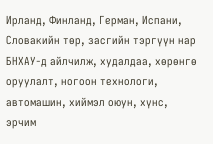Ирланд, Финланд, Герман, Испани, Словакийн төр, засгийн тэргүүн нар БНХАУ-д айлчилж, худалдаа, хөрөнгө оруулалт, ногоон технологи, автомашин, хиймэл оюун, хүнс, эрчим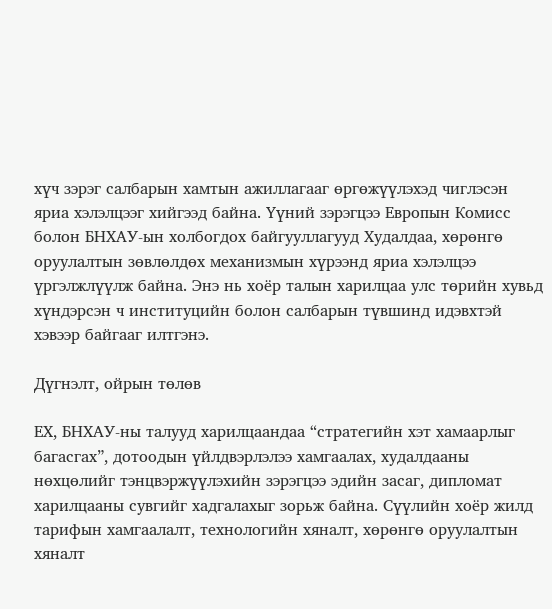хүч зэрэг салбарын хамтын ажиллагааг өргөжүүлэхэд чиглэсэн яриа хэлэлцээг хийгээд байна. Үүний зэрэгцээ Европын Комисс болон БНХАУ-ын холбогдох байгууллагууд Худалдаа, хөрөнгө оруулалтын зөвлөлдөх механизмын хүрээнд яриа хэлэлцээ үргэлжлүүлж байна. Энэ нь хоёр талын харилцаа улс төрийн хувьд хүндэрсэн ч институцийн болон салбарын түвшинд идэвхтэй хэвээр байгааг илтгэнэ.

Дүгнэлт, ойрын төлөв

ЕХ, БНХАУ-ны талууд харилцаандаа “стратегийн хэт хамаарлыг багасгах”, дотоодын үйлдвэрлэлээ хамгаалах, худалдааны нөхцөлийг тэнцвэржүүлэхийн зэрэгцээ эдийн засаг, дипломат харилцааны сувгийг хадгалахыг зорьж байна. Сүүлийн хоёр жилд тарифын хамгаалалт, технологийн хяналт, хөрөнгө оруулалтын хяналт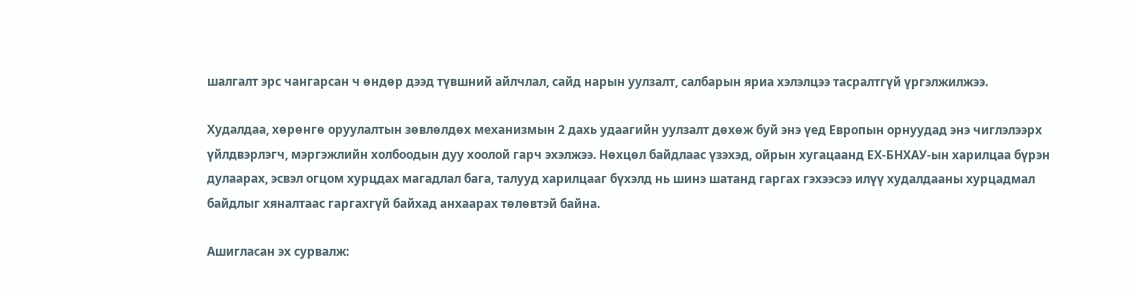шалгалт эрс чангарсан ч өндөр дээд түвшний айлчлал, сайд нарын уулзалт, салбарын яриа хэлэлцээ тасралтгүй үргэлжилжээ.

Худалдаа, хөрөнгө оруулалтын зөвлөлдөх механизмын 2 дахь удаагийн уулзалт дөхөж буй энэ үед Европын орнуудад энэ чиглэлээрх үйлдвэрлэгч, мэргэжлийн холбоодын дуу хоолой гарч эхэлжээ. Нөхцөл байдлаас үзэхэд, ойрын хугацаанд ЕХ-БНХАУ-ын харилцаа бүрэн дулаарах, эсвэл огцом хурцдах магадлал бага, талууд харилцааг бүхэлд нь шинэ шатанд гаргах гэхээсээ илүү худалдааны хурцадмал байдлыг хяналтаас гаргахгүй байхад анхаарах төлөвтэй байна.

Ашигласан эх сурвалж: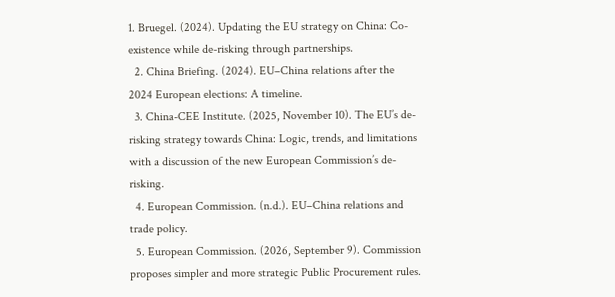1. Bruegel. (2024). Updating the EU strategy on China: Co-existence while de-risking through partnerships.
  2. China Briefing. (2024). EU–China relations after the 2024 European elections: A timeline.
  3. China-CEE Institute. (2025, November 10). The EU’s de-risking strategy towards China: Logic, trends, and limitations with a discussion of the new European Commission’s de-risking.
  4. European Commission. (n.d.). EU–China relations and trade policy.
  5. European Commission. (2026, September 9). Commission proposes simpler and more strategic Public Procurement rules.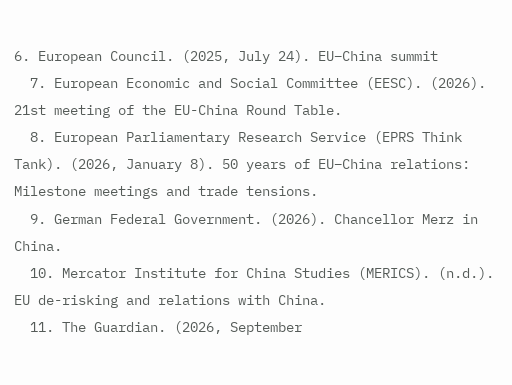6. European Council. (2025, July 24). EU–China summit
  7. European Economic and Social Committee (EESC). (2026). 21st meeting of the EU-China Round Table.
  8. European Parliamentary Research Service (EPRS Think Tank). (2026, January 8). 50 years of EU–China relations: Milestone meetings and trade tensions.
  9. German Federal Government. (2026). Chancellor Merz in China.
  10. Mercator Institute for China Studies (MERICS). (n.d.). EU de-risking and relations with China.
  11. The Guardian. (2026, September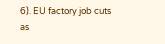6). EU factory job cuts as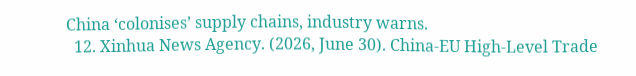China ‘colonises’ supply chains, industry warns.
  12. Xinhua News Agency. (2026, June 30). China-EU High-Level Trade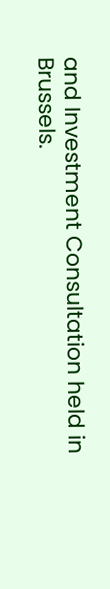and Investment Consultation held in Brussels.